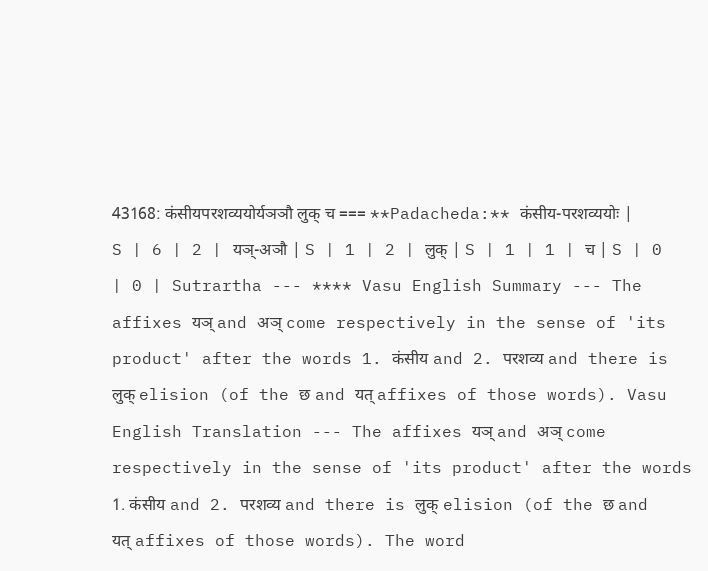43168: कंसीयपरशव्ययोर्यञञौ लुक् च === **Padacheda:** कंसीय-परशव्ययोः | S | 6 | 2 | यञ्-अञौ | S | 1 | 2 | लुक् | S | 1 | 1 | च | S | 0 | 0 | Sutrartha --- **** Vasu English Summary --- The affixes यञ् and अञ् come respectively in the sense of 'its product' after the words 1. कंसीय and 2. परशव्य and there is लुक् elision (of the छ and यत् affixes of those words). Vasu English Translation --- The affixes यञ् and अञ् come respectively in the sense of 'its product' after the words 1. कंसीय and 2. परशव्य and there is लुक् elision (of the छ and यत् affixes of those words). The word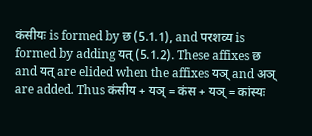कंसीयः is formed by छ (5.1.1), and परशव्य is formed by adding यत् (5.1.2). These affixes छ and यत् are elided when the affixes यञ् and अञ् are added. Thus कंसीय + यञ् = कंस + यञ् = कांस्यः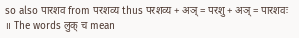so also पारशव from परशव्य thus परशव्य + अञ् = परशु + अञ् = पारशवः ॥ The words लुक् च mean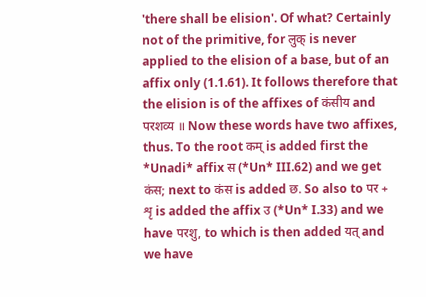'there shall be elision'. Of what? Certainly not of the primitive, for लुक् is never applied to the elision of a base, but of an affix only (1.1.61). It follows therefore that the elision is of the affixes of कंसीय and परशव्य ॥ Now these words have two affixes, thus. To the root कम् is added first the *Unadi* affix स (*Un* III.62) and we get कंस; next to कंस is added छ. So also to पर + शृ is added the affix उ (*Un* I.33) and we have परशु, to which is then added यत् and we have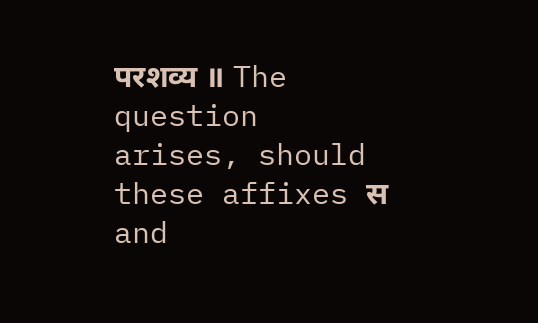परशव्य ॥ The question arises, should these affixes स and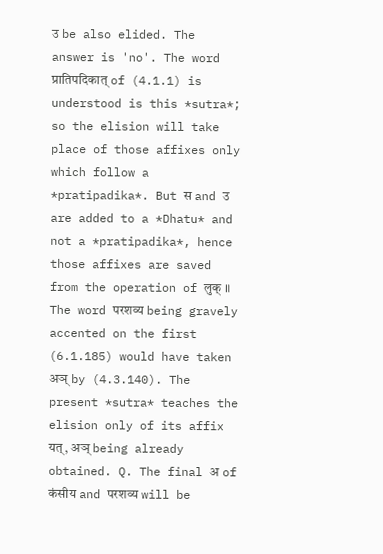उ be also elided. The answer is 'no'. The word प्रातिपदिकात् of (4.1.1) is understood is this *sutra*; so the elision will take place of those affixes only which follow a *pratipadika*. But स and उ are added to a *Dhatu* and not a *pratipadika*, hence those affixes are saved from the operation of लुक् ॥ The word परशव्य being gravely accented on the first (6.1.185) would have taken अञ् by (4.3.140). The present *sutra* teaches the elision only of its affix यत्, अञ् being already obtained. Q. The final अ of कंसीय and परशव्य will be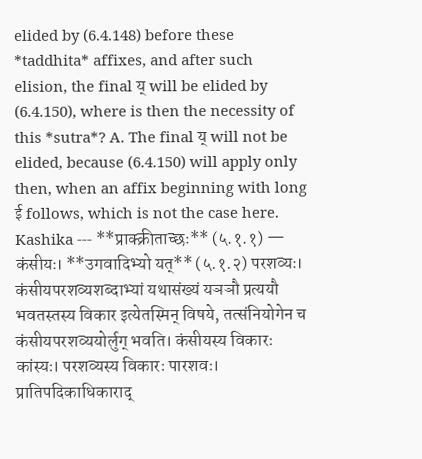elided by (6.4.148) before these *taddhita* affixes, and after such elision, the final य् will be elided by (6.4.150), where is then the necessity of this *sutra*? A. The final य् will not be elided, because (6.4.150) will apply only then, when an affix beginning with long ई follows, which is not the case here. Kashika --- **प्राक्क्रीताच्छः** (५.१.१) — कंसीयः। **उगवादिभ्यो यत्** (५.१.२) परशव्यः। कंसीयपरशव्यशब्दाभ्यां यथासंख्यं यञञौ प्रत्ययौ भवतस्तस्य विकार इत्येतस्मिन् विषये, तत्संनियोगेन च कंसीयपरशव्ययोर्लुग् भवति। कंसीयस्य विकारः कांस्यः। परशव्यस्य विकारः पारशवः। प्रातिपदिकाधिकाराद्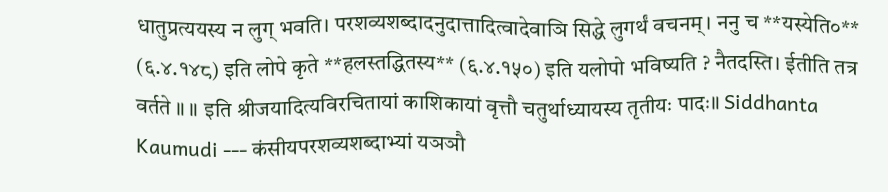धातुप्रत्ययस्य न लुग् भवति। परशव्यशब्दादनुदात्तादित्वादेवाञि सिद्धे लुगर्थं वचनम्। ननु च **यस्येति०** (६.४.१४८) इति लोपे कृते **हलस्तद्धितस्य** (६.४.१५०) इति यलोपो भविष्यति ? नैतदस्ति। ईतीति तत्र वर्तते ॥ ॥ इति श्रीजयादित्यविरचितायां काशिकायां वृत्तौ चतुर्थाध्यायस्य तृतीयः पादः॥ Siddhanta Kaumudi --- कंसीयपरशव्यशब्दाभ्यां यञञौ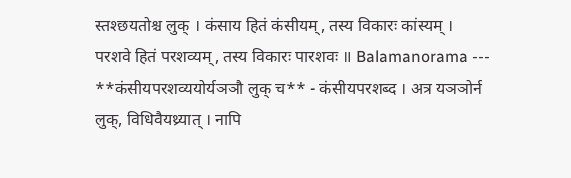स्तश्छयतोश्च लुक् । कंसाय हितं कंसीयम्, तस्य विकारः कांस्यम् । परशवे हितं परशव्यम्, तस्य विकारः पारशवः ॥ Balamanorama --- **कंसीयपरशव्ययोर्यञञौ लुक् च** - कंसीयपरशब्द । अत्र यञञोर्न लुक्, विधिवैयथ्र्यात् । नापि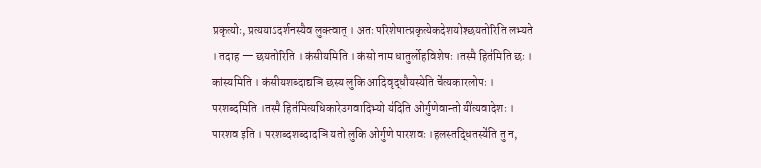प्रकृत्योः, प्रत्ययाऽदर्शनस्यैव लुक्त्वात् । अतः परिशेषात्प्रकृत्येकदेशयोश्छयतोरिति लभ्यते । तदाह — छयतोरिति । कंसीयमिति । कंसो नाम धातुर्लोहविशेषः ।तस्मै हित॑मिति छः । कांस्यमिति । कंसीयशब्दाद्यञि छस्य लुकि आदिवृद्धौयस्येति चे॑त्यकारलोपः । परशब्दमिति ।तस्मै हित॑मित्यधिकारेउगवादिभ्यो य॑दिति ओर्गुणेवान्तो यी॑त्यवादेशः । पारशव इति । परशब्दशब्दादञि यतो लुकि ओर्गुणे पारशवः ।हलस्तद्धितस्ये॑ति तु न,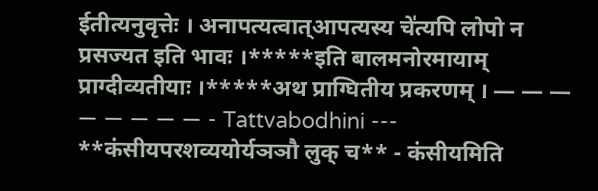ईतीत्यनुवृत्तेः । अनापत्यत्वात्आपत्यस्य चे॑त्यपि लोपो न प्रसज्यत इति भावः ।*****इति बालमनोरमायाम् प्राग्दीव्यतीयाः ।*****अथ प्राग्घितीय प्रकरणम् । — — — — — — — — - Tattvabodhini --- **कंसीयपरशव्ययोर्यञञौ लुक् च** - कंसीयमिति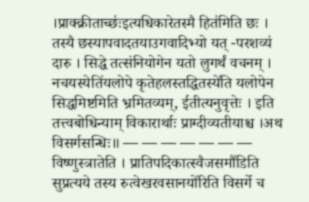।प्राक्क्रीताच्छः॑इत्यधिकारेतस्मै हित॑मिति छः । तस्यै छस्यापवादतयाउगवादिभ्यो यत् -परशव्यं दारु । सिद्धे तत्संनियोगेन यतो लुगर्थं वचनम् । नचयस्येति॑यलोपे कृतेहलस्तद्धितस्ये॑ति यलोपेन सिद्धमिष्टमिति भ्रमितव्यम्, ईतीत्यनुवृत्तेः । इति तत्त्वबोधिन्याम् विकारार्थाः प्राग्दीव्यतीयाश्च ।अथ विसर्गसन्धिः॥ — — — — — — — विष्णुस्त्रातेति । प्रातिपदिकात्स्वैजसमौ॑डिति सुप्रत्यये तस्य रुत्वेखरवसानयो॑रिति विसर्गे च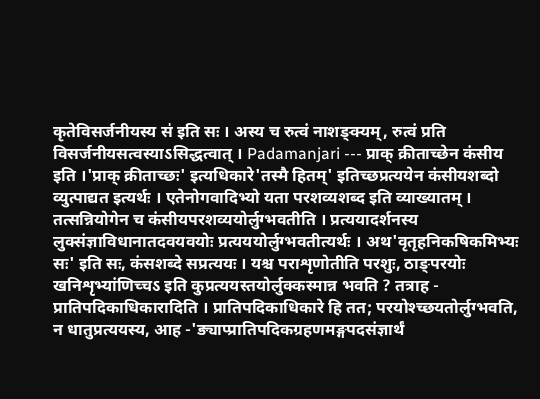कृतेविसर्जनीयस्य स॑ इति सः । अस्य च रुत्वं नाशङ्क्यम्, रुत्वं प्रति विसर्जनीयसत्वस्याऽसिद्धत्वात् । Padamanjari --- प्राक् क्रीताच्छेन कंसीय इति ।'प्राक् क्रीताच्छः' इत्यधिकारे'तस्मै हितम्' इतिच्छप्रत्ययेन कंसीयशब्दो व्युत्पाद्यत इत्यर्थः । एतेनोगवादिभ्यो यता परशव्यशब्द इति व्याख्यातम् । तत्सन्नियोगेन च कंसीयपरशव्ययोर्लुग्भवतीति । प्रत्ययादर्शनस्य लुक्संज्ञाविधानातदवयवयोः प्रत्यययोर्लुग्भवतीत्यर्थः । अथ'वृतृहनिकषिकमिभ्यः सः' इति सः, कंसशब्दे सप्रत्ययः । यश्च पराशृणोतीति परशुः, ठाङ्परयोः खनिशृभ्यांणिच्चऽ इति कुप्रत्ययस्तयोर्लुक्कस्मान्न भवति ? तत्राह - प्रातिपदिकाधिकारादिति । प्रातिपदिकाधिकारे हि तत; परयोश्च्छयतोर्लुग्भवति, न धातुप्रत्ययस्य, आह -'ङ्याप्प्रातिपदिकग्रहणमङ्गपदसंज्ञार्थं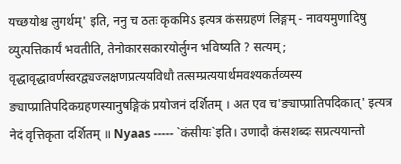यच्छयोश्च लुगर्थम्' इति, ननु च ठतः कृकमिऽ इत्यत्र कंसग्रहणं लिङ्गम् - नावयमुणादिषु व्युत्पत्तिकार्यं भवतीति, तेनोकारसकारयोर्लुग्न भविष्यति ? सत्यम् ; वृद्धावृद्धावर्णस्वरद्व्यज्लक्षणप्रत्ययविधौ तत्सम्प्रत्ययार्थमवश्यकर्तव्यस्य ङ्याप्प्रातिपदिकग्रहणस्यानुषङ्गिकं प्रयोजनं दर्शितम् । अत एव च'ङ्याप्प्रातिपदिकात्' इत्यत्र नेदं वृत्तिकृता दर्शितम् ॥ Nyaas ----- `कंसीयः`इति। उणादौ कंसशब्दः सप्रत्ययान्तो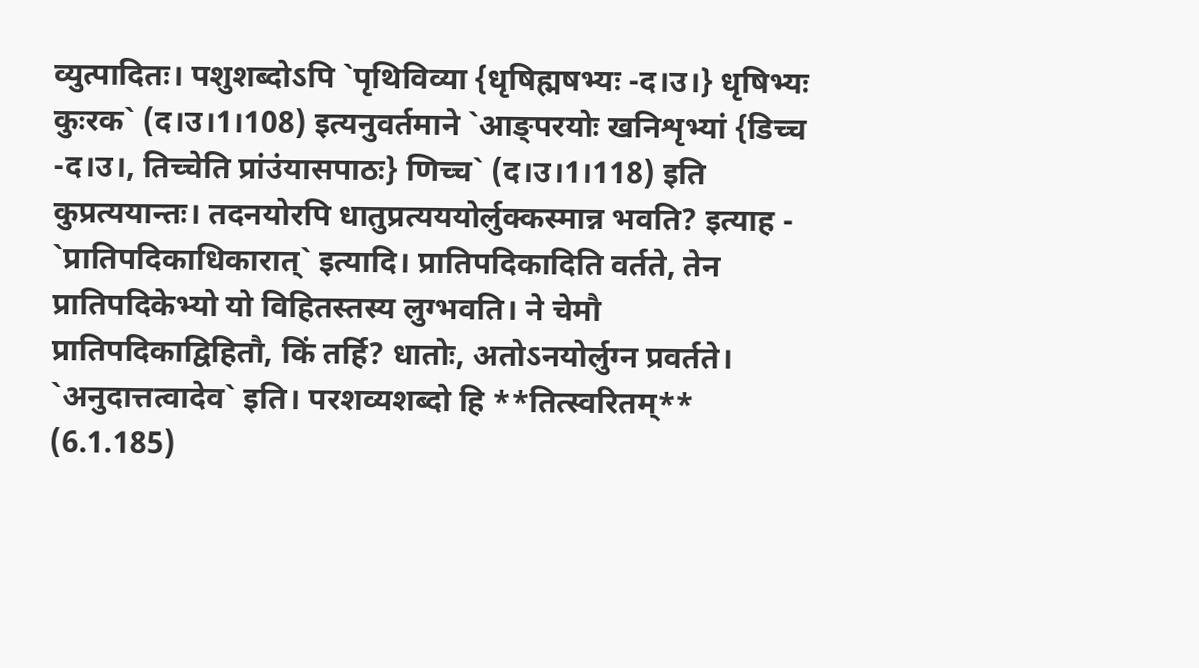व्युत्पादितः। पशुशब्दोऽपि `पृथिविव्या {धृषिह्मषभ्यः -द।उ।} धृषिभ्यः कुःरक` (द।उ।1।108) इत्यनुवर्तमाने `आङ्परयोः खनिशृभ्यां {डिच्च -द।उ।, तिच्चेति प्रांउंयासपाठः} णिच्च` (द।उ।1।118) इति कुप्रत्ययान्तः। तदनयोरपि धातुप्रत्यययोर्लुक्कस्मान्न भवति? इत्याह - `प्रातिपदिकाधिकारात्` इत्यादि। प्रातिपदिकादिति वर्तते, तेन प्रातिपदिकेभ्यो यो विहितस्तस्य लुग्भवति। ने चेमौ प्रातिपदिकाद्विहितौ, किं तर्हि? धातोः, अतोऽनयोर्लुग्न प्रवर्तते। `अनुदात्तत्वादेव` इति। परशव्यशब्दो हि **तित्स्वरितम्** (6.1.185)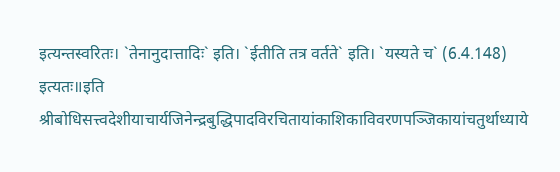इत्यन्तस्वरितः। `तेनानुदात्तादिः` इति। `ईतीति तत्र वर्तते` इति। `यस्यते च` (6.4.148) इत्यतः॥इति श्रीबोधिसत्त्वदेशीयाचार्यजिनेन्द्रबुद्धिपादविरचितायांकाशिकाविवरणपञ्जिकायांचतुर्थाध्याये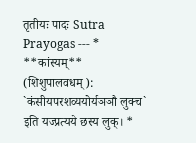तृतीयः पादः Sutra Prayogas --- * **कांस्यम्** (शिशुपालवधम्): `कंसीयपरशव्ययोर्यञञौ लुक्च` इति यज्प्रत्यये छस्य लुक्। *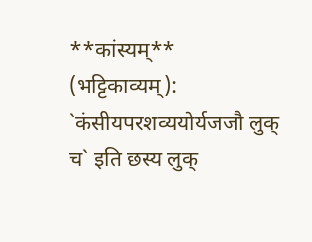**कांस्यम्** (भट्टिकाव्यम्): `कंसीयपरशव्ययोर्यजजौ लुक् च` इति छस्य लुक्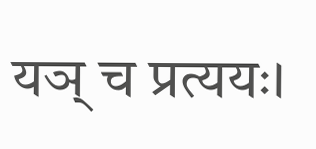यञ् च प्रत्ययः।